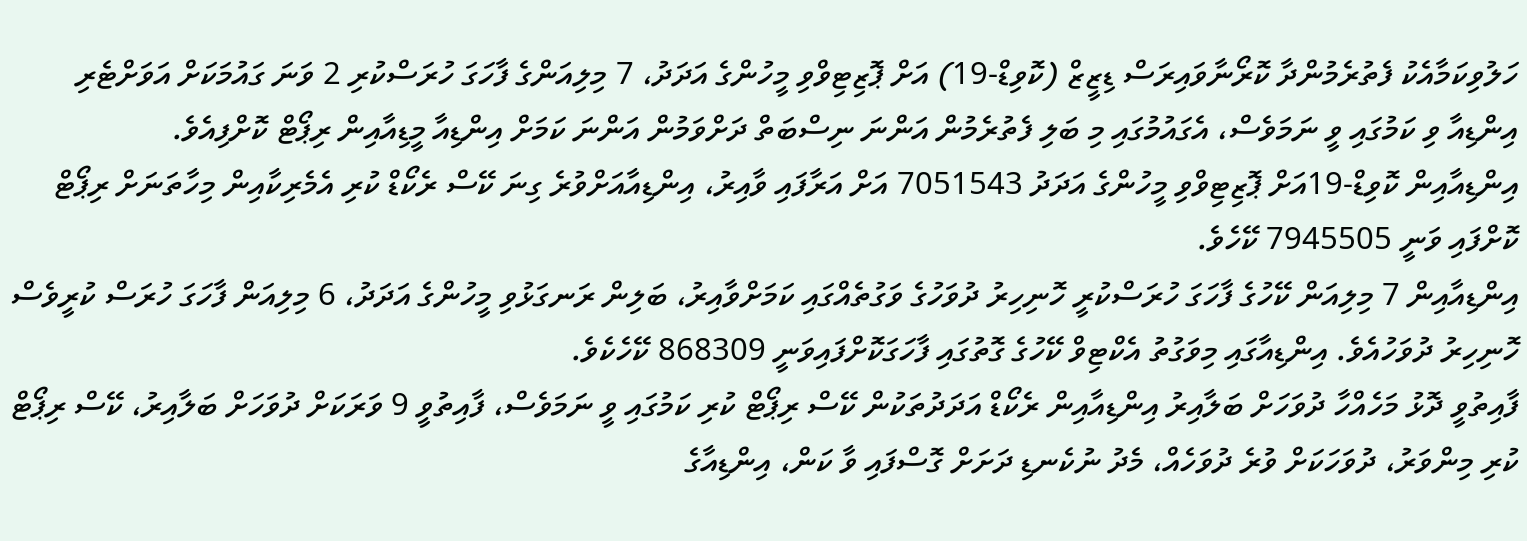ހަލުވިކަމާއެކު ފެތުރެމުންދާ ކޮރޯނާވައިރަސް ޑިޒީޒް (ކޮވިޑް-19) އަށް ޕޮޒިޓިވްވި މީހުންގެ އަދަދު، 7 މިލިއަންގެ ފާހަގަ ހުރަސްކުރި 2 ވަނަ ގައުމަކަށް އަވަށްޓެރި އިންޑިއާ ވި ކަމުގައި ވީ ނަމަވެސް، އެގައުމުގައި މި ބަލި ފެތުރެމުން އަންނަ ނިސްބަތް ދަށްވަމުން އަންނަ ކަމަށް އިންޑިއާ މީޑިއާއިން ރިޕޯޓް ކޮށްފިއެވެ.
އިންޑިއާއިން ކޮވިޑް-19އަށް ޕޮޒިޓިވްވި މީހުންގެ އަދަދު 7051543 އަށް އަރާފައި ވާއިރު، އިންޑިއާއަށްވުރެ ގިނަ ކޭސް ރެކޯޑް ކުރި އެމެރިކާއިން މިހާތަނަށް ރިޕޯޓް ކޮށްފައި ވަނީ 7945505 ކޭހެވެ.
އިންޑިއާއިން 7 މިލިއަން ކޭހުގެ ފާހަގަ ހުރަސްކުރީ ހޮނިހިރު ދުވަހުގެ ވަގުތެއްގައި ކަމަށްވާއިރު، ބަލިން ރަނގަޅުވި މީހުންގެ އަދަދު، 6 މިލިއަން ފާހަގަ ހުރަސް ކުރީވެސް ހޮނިހިރު ދުވަހުއެވެ. އިންޑިއާގައި މިވަގުތު އެކްޓިވް ކޭހުގެ ގޮތުގައި ފާހަގަކޮށްފައިވަނީ 868309 ކޭހެކެވެ.
ފާއިތުވީ ދޮޅު މަހެއްހާ ދުވަހަށް ބަލާއިރު އިންޑިއާއިން ރެކޯޑް އަދަދުތަކުން ކޭސް ރިޕޯޓް ކުރި ކަމުގައި ވީ ނަމަވެސް، ފާއިތުވީ 9 ވަރަކަށް ދުވަހަށް ބަލާއިރު، ކޭސް ރިޕޯޓް ކުރި މިންވަރު، ދުވަހަކަށް ވުރެ ދުވަހެއް، މެދު ނުކެނޑި ދަށަށް ގޮސްފައި ވާ ކަން، އިންޑިއާގެ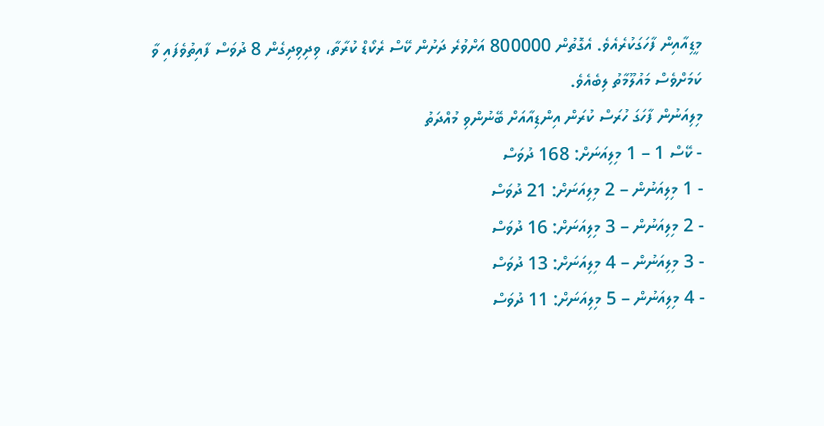މީޑިއާއިން ފާހަގަކުރެއެވެ. އެގޮތުން 800000 އަށްވުރެ ދަށުން ކޭސް ރެކޯޑް ކުރާތާ، ވިދިވިދިގެން 8 ދުވަސް ފާއިތުވެފައި ވާ ކަމަށްވެސް މައުލޫމާތު ލިބެއެވެ.
މިލިއަނުން ފާހަގަ ހުރަސް ކުރަން އިންޑިއާއަށް ބޭނުންވި މުއްދަތު
- ކޭސް 1 – 1 މިލިއަނަށް: 168 ދުވަސް
- 1 މިލިއަނުން – 2 މިލިއަނަށް: 21 ދުވަސް
- 2 މިލިއަނުން – 3 މިލިއަނަށް: 16 ދުވަސް
- 3 މިލިއަނުން – 4 މިލިއަނަށް: 13 ދުވަސް
- 4 މިލިއަނުން – 5 މިލިއަނަށް: 11 ދުވަސް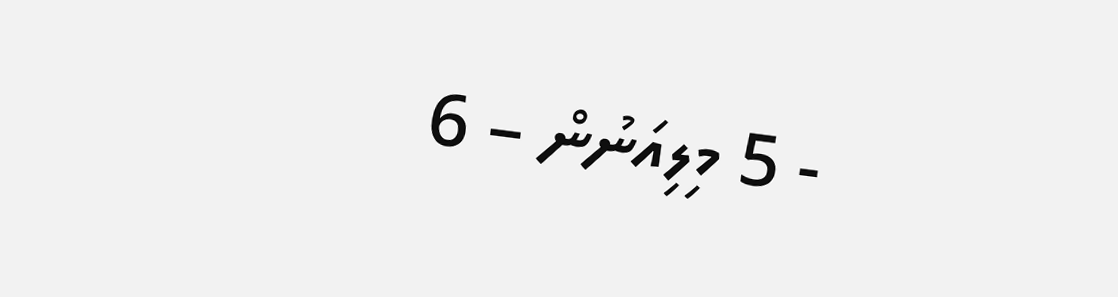- 5 މިލިއަނުން – 6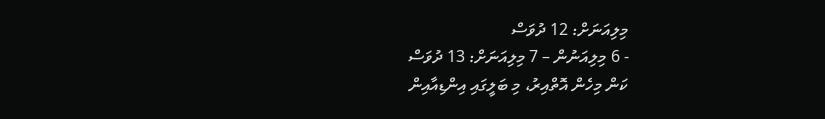މިލިއަނަށް: 12 ދުވަސް
- 6 މިލިއަނުން – 7 މިލިއަނަށް: 13 ދުވަސް
ކަން މިހެން އޮތްއިރު، މި ބަލީގައި އިންޑިއާއިން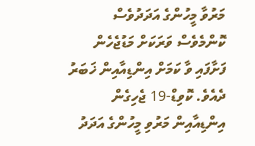މަރުވާ މީހުންގެ އަދަދުވެސް ކޮންމެވެސް ވަރަކަށް މަޑުޖެހެން ފަށާފައި ވާ ކަމަށް އިންޑިއާއިން ޚަބަރު ދެއެވެ. ކޮވިޑް-19 ޖެހިގެން އިންޑިއާއިން މަރުވި މީހުންގެ އަދަދު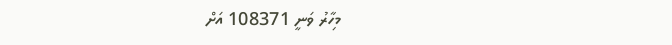މިހާރު ވަނީ 108371 އަށް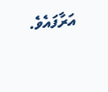އަރާފައެވެ.